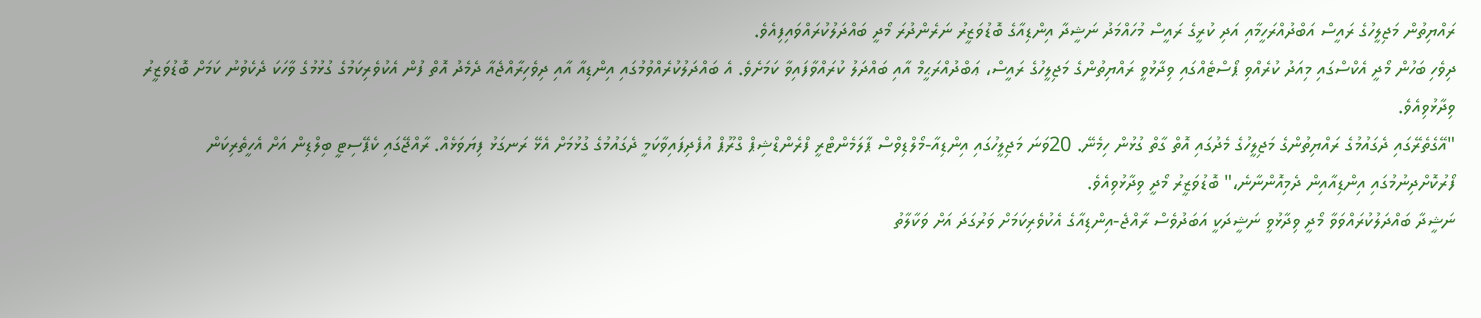ރައްޔިތުން މަޖިލީހުގެ ރައީސް އަބްދުއްރަހީމާއި އަދި ކުރީގެ ރައީސް މުހައްމަދު ނަޝީދާ އިންޑިއާގެ ބޮޑުވަޒީރު ނަރެންދުރަ މޯދީ ބައްދަލުކުރައްވައިފިއެވެ.
ދިވެހި ބަހުން މޯދީ އެކްސްގައި މިއަދު ކުރެއްވި ޕޯސްޓެއްގައި ވިދާޅުވީ ރައްޔިތުންގެ މަޖިލީހުގެ ރައީސް، ޢަބްދުއްރަޙީމް އާއި ބައްދަލު ކުރައްވާފައިވާ ކަމަށެވެ. އެ ބައްދަލުކުރެއްވުމުގައި އިންޑިއާ އާއި ދިވެހިރާއްޖެއާ ދެމެދު އޮތް ފުން އެކުވެރިކަމުގެ ގުޅުމުގެ ވާހަކަ ދެކެވުނު ކަމަށް ބޮޑުވަޒީރު ވިދާޅުވިއެވެ.
"އޭގެތެރޭގައި ދެގައުމުގެ ރައްޔިތުންގެ މަޖިލީހުގެ މެދުގައި އޮތް ގާތް ގުޅުން ހިމެނޭ. 20ވަނަ މަޖިލީހުގައި އިންޑިއާ-މޯލްޑިވްސް ޕާލަމެންޓްރީ ފްރެންޑްޝިޕް ގްރޫޕް އުފެދިފައިވާކަމީ ދެގައުމުގެ ގުޅުމަށް އެޅޭ ރަނގަޅު ފިޔަވަޅެއް. ރާއްޖޭގައި ކެޕޭސިޓީ ބިލްޑިން އަށް އެހީތެރިކަން ފޯރުކޮށްދިނުމުގައި އިންޑިއާއިން ދެމިއޮންނާނެ،" ބޮޑުވަޒީރު މޯދީ ވިދާޅުވިއެވެ.
ނަޝީދާ ބައްދަލުކުރައްވަވާ މޯދީ ވިދާޅުވީ ނަޝީދަކީ އަބަދުވެސް ރާއްޖެ-އިންޑިއާގެ އެކުވެރިކަމަށް ވަރުގަދަ އަށް ވަކާލާތު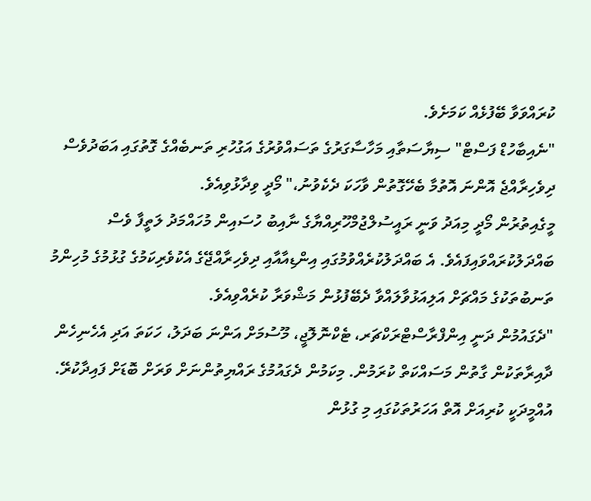ކުރައްވަވާ ބޭފުޅެއް ކަމަށެވެ.
"ނެއިބާހުޑް ފަސްޓް" ސިޔާސަތާއި މަހާސާގަރުގެ ތަސައްވުރުގެ އަގުހުރި ތަނބެއްގެ ގޮތުގައި އަބަދުވެސް ދިވެހިރާއްޖެ އޮންނަ އޮތުމާ ބެހޭގޮތުން ވާހަކަ ދެކެވުނު،" މޯދީ ވިދާޅުވިއެވެ.
މީގެއިތުރުން މޯދީ މިއަދު ވަނީ ރައީސުލްޖުމްހޫރިއްޔާގެ ނާއިބު ހުސައިން މުހައްމަދު ލަތީފާ ވެސް ބައްދަލުކުރައްވައިފައެވެ. އެ ބައްދަލުކުރެއްވުމުގައި އިންޑިއާއާއި ދިވެހިރާއްޖޭގެ އެކުވެރިކަމުގެ ގުޅުމުގެ މުހިންމު ތަނބުތަކުގެ މައްޗަށް އަލިއަޅުވާލައްވާ ދެބޭފުޅުން މަޝްވަރާ ކުރެއްވިއެވެ.
"ދެގައުމުން ދަނީ އިންފްރާސްޓްރަކްޗަރ، ޓެކްނޮލޮޖީ، މޫސުމަށް އަންނަ ބަދަލު، ހަކަތަ އަދި އެހެނިހެން ދާއިރާތަކުން ގާތުން މަސައްކަތް ކުރަމުން. މިކަމުން ދެގައުމުގެ ރައްޔިތުންނަށް ވަރަށް ބޮޑަށް ފައިދާކުރޭ. އުއްމީދަކީ ކުރިއަށް އޮތް އަހަރުތަކުގައި މި ގުޅުން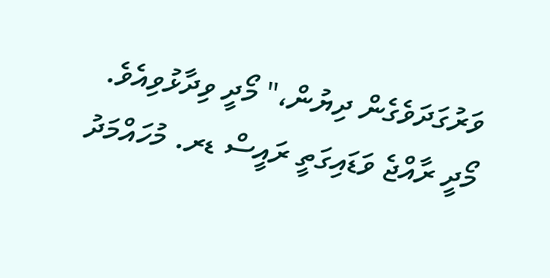ވަރުގަދަވެގެން ދިޔުން،" މޯދީ ވިދާޅުވިއެވެ.
މޯދީ ރާއްޖެ ވަޑައިގަތީ ރައީސް ޑރ. މުހައްމަދު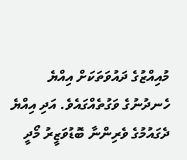މުއިއްޒުގެ ދައުވަތަކަށް އިއްޔެ ހެނދުނުގެ ވަގުތެއްގައެވެ. އަދި އިއްޔެ ދެގައުމުގެ ވެރިންނާ ބޮޑުވަޒީރު މޯދީ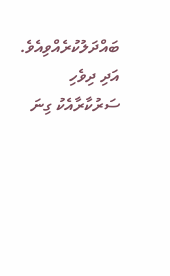ބައްދަލުކުރެއްވިއެވެ. އަދި ދިވެހި ސަރުކާރާއެކު ގިނަ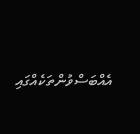އެއްބަސްވުންތަކެއްގައި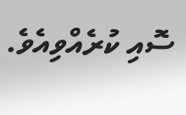ސޮއި ކުރެއްވިއެވެ.